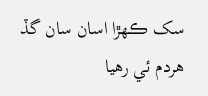سک ڪهڙا اسان سان گڏ هردم ئي رهيا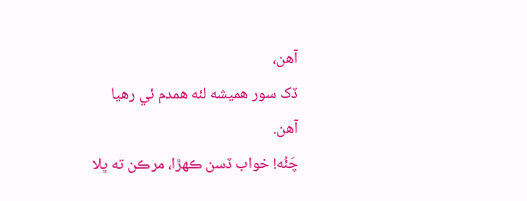آهن،
ڏک سور هميشه لئه همدم ئي رهيا آهن.
چَئُه! خواب ڏسن ڪهڙا، مرڪن ته ڀلا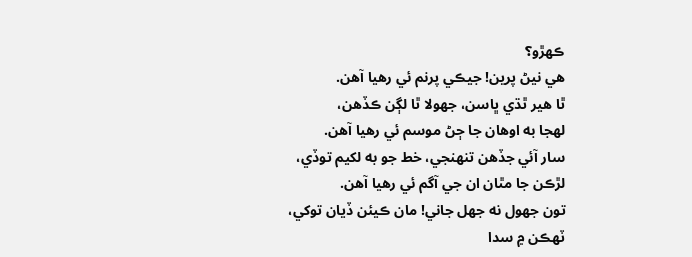ڪهڙو؟
هي نيڻ پرين! جيڪي پرنم ئي رهيا آهن.
ٿا هير ٿڌي ڀاسن، جهولا ٿا لڳن ڪڏهن،
لهجا به اوهان جا ڄڻ موسم ئي رهيا آهن.
سار آئي جڏهن تنهنجي، خط جو به لکيم توڏي،
لڙڪن جا مٿان ان جي آگم ئي رهيا آهن.
تون جهول نه جهل جاني! مان ڪيئن ڏيان توکي،
ٽهڪن ۾ سدا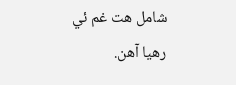شامل هت غم ئي رهيا آهن.